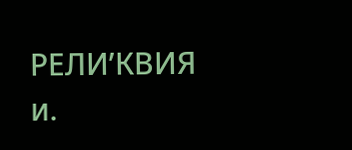РЕЛИ’КВИЯ и.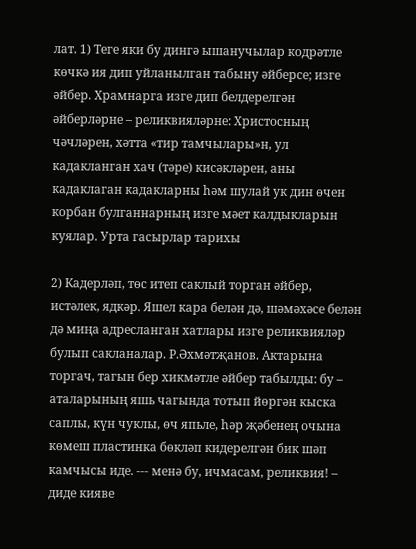лат. 1) Теге яки бу дингә ышанучылар кодрәтле көчкә ия дип уйланылган табыну әйберсе; изге әйбер. Храмнарга изге дип белдерелгән әйберләрне – реликвияләрне: Христосның чәчләрен, хәтта «тир тамчылары»н, ул кадакланган хач (тәре) кисәкләрен, аны кадаклаган кадакларны һәм шулай ук дин өчен корбан булганнарның изге мәет калдыкларын куялар. Урта гасырлар тарихы

2) Кадерләп, төс итеп саклый торган әйбер, истәлек, ядкәр. Яшел кара белән дә, шәмәхәсе белән дә миңа адресланган хатлары изге реликвияләр булып сакланалар. Р.Әхмәтҗанов. Актарына торгач, тагын бер хикмәтле әйбер табылды: бу – аталарының яшь чагында тотып йөргән кыска саплы, күн чуклы, өч япьле, һәр җәбенең очына көмеш пластинка бөкләп кидерелгән бик шәп камчысы иде. --- менә бу, ичмасам, реликвия! – диде кияве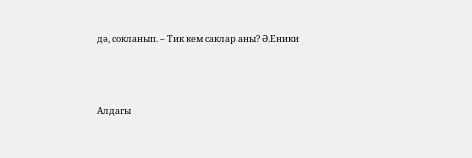дә, сокланып. – Тик кем саклар аны? Ә.Еники



Алдагы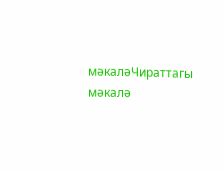мәкаләЧираттагы мәкалә